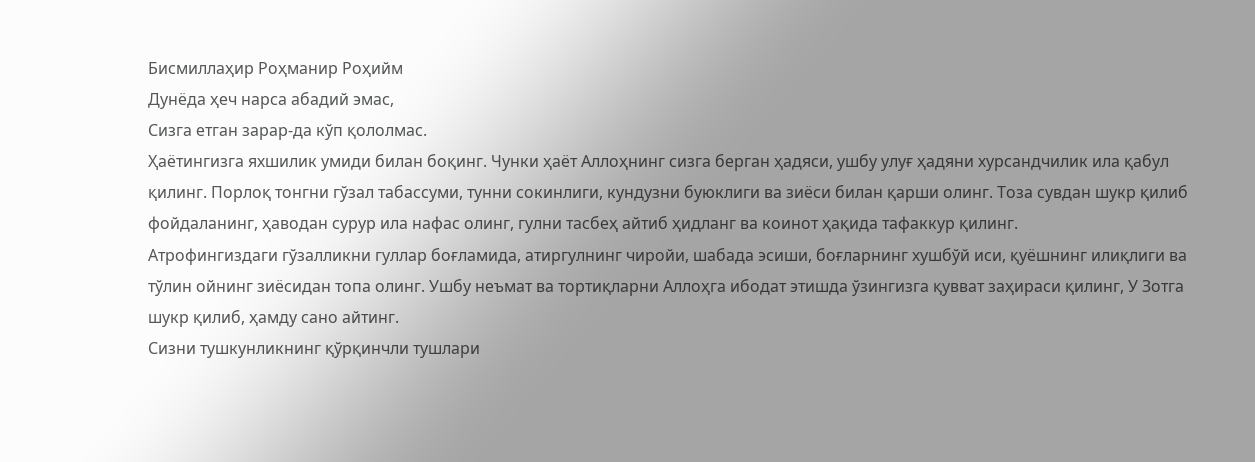Бисмиллаҳир Роҳманир Роҳийм
Дунёда ҳеч нарса абадий эмас,
Сизга етган зарар-да кўп қололмас.
Ҳаётингизга яхшилик умиди билан боқинг. Чунки ҳаёт Аллоҳнинг сизга берган ҳадяси, ушбу улуғ ҳадяни хурсандчилик ила қабул қилинг. Порлоқ тонгни гўзал табассуми, тунни сокинлиги, кундузни буюклиги ва зиёси билан қарши олинг. Тоза сувдан шукр қилиб фойдаланинг, ҳаводан сурур ила нафас олинг, гулни тасбеҳ айтиб ҳидланг ва коинот ҳақида тафаккур қилинг.
Атрофингиздаги гўзалликни гуллар боғламида, атиргулнинг чиройи, шабада эсиши, боғларнинг хушбўй иси, қуёшнинг илиқлиги ва тўлин ойнинг зиёсидан топа олинг. Ушбу неъмат ва тортиқларни Аллоҳга ибодат этишда ўзингизга қувват заҳираси қилинг, У Зотга шукр қилиб, ҳамду сано айтинг.
Сизни тушкунликнинг қўрқинчли тушлари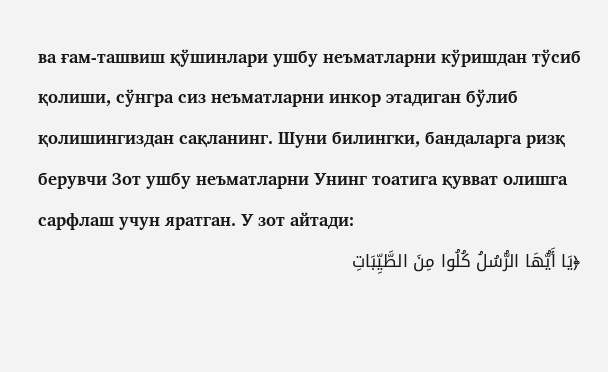ва ғам-ташвиш қўшинлари ушбу неъматларни кўришдан тўсиб қолиши, сўнгра сиз неъматларни инкор этадиган бўлиб қолишингиздан сақланинг. Шуни билингки, бандаларга ризқ берувчи Зот ушбу неъматларни Унинг тоатига қувват олишга сарфлаш учун яратган. У зот айтади:
﴿يَا أَيُّهَا الرُّسُلُ كُلُوا مِنَ الطَّيِّبَاتِ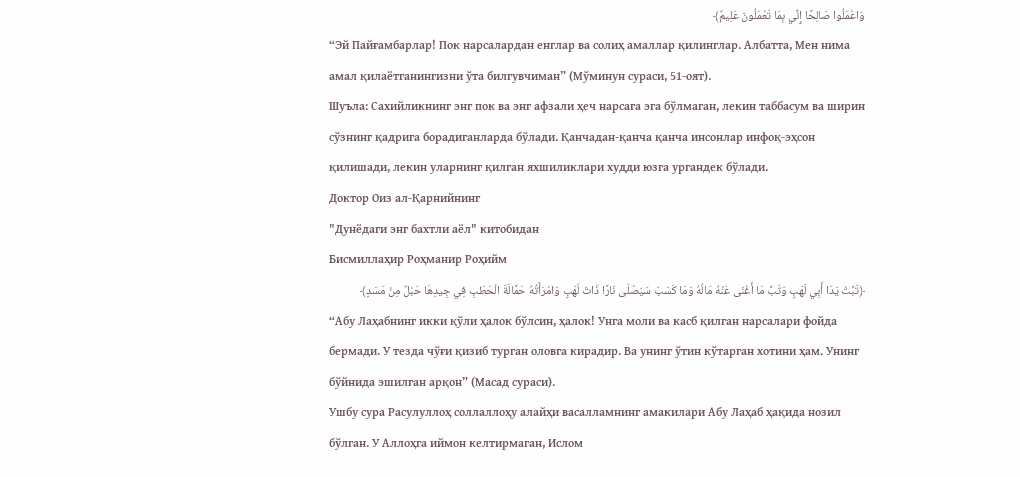وَاعْمَلُوا صَالِحًا إِنِّي بِمَا تَعْمَلُونَ عَلِيمٌ﴾
“Эй Пайғамбарлар! Пок нарсалардан енглар ва солиҳ амаллар қилинглар. Албатта, Мен нима амал қилаётганингизни ўта билгувчиман” (Мўминун сураси, 51-оят).
Шуъла: Сахийликнинг энг пок ва энг афзали ҳеч нарсага эга бўлмаган, лекин таббасум ва ширин сўзнинг қадрига борадиганларда бўлади. Қанчадан-қанча қанча инсонлар инфоқ-эҳсон қилишади, лекин уларнинг қилган яхшиликлари худди юзга ургандек бўлади.
Доктор Оиз ал-Қарнийнинг
"Дунёдаги энг бахтли аёл" китобидан
Бисмиллаҳир Роҳманир Роҳийм
﴿تَبَّتْ يَدَا أَبِي لَهَبٍ وَتَبَّ مَا أَغْنَى عَنْهُ مَالُهُ وَمَا كَسَبَ سَيَصْلَى نَارًا ذَاتَ لَهَبٍ وَامْرَأَتُهُ حَمَّالَةَ الْحَطَبِ فِي جِيدِهَا حَبْلٌ مِنْ مَسَدٍ﴾
“Абу Лаҳабнинг икки қўли ҳалок бўлсин, ҳалок! Унга моли ва касб қилган нарсалари фойда бермади. У тезда чўғи қизиб турган оловга кирадир. Ва унинг ўтин кўтарган хотини ҳам. Унинг бўйнида эшилган арқон” (Масад сураси).
Ушбу сура Расулуллоҳ соллаллоҳу алайҳи васалламнинг амакилари Абу Лаҳаб ҳақида нозил бўлган. У Аллоҳга иймон келтирмаган, Ислом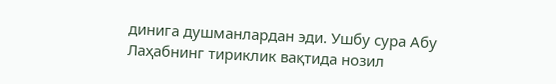динига душманлардан эди. Ушбу сура Абу Лаҳабнинг тириклик вақтида нозил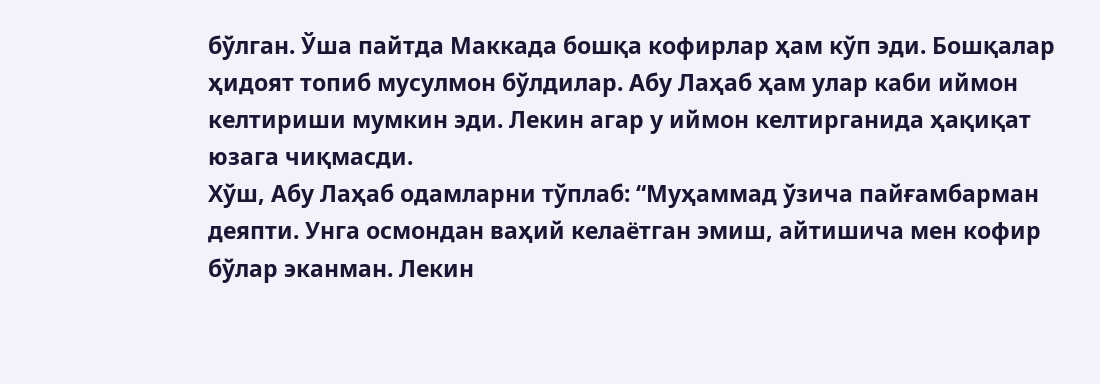бўлган. Ўша пайтда Маккада бошқа кофирлар ҳам кўп эди. Бошқалар ҳидоят топиб мусулмон бўлдилар. Абу Лаҳаб ҳам улар каби иймон келтириши мумкин эди. Лекин агар у иймон келтирганида ҳақиқат юзага чиқмасди.
Хўш, Абу Лаҳаб одамларни тўплаб: “Муҳаммад ўзича пайғамбарман деяпти. Унга осмондан ваҳий келаётган эмиш, айтишича мен кофир бўлар эканман. Лекин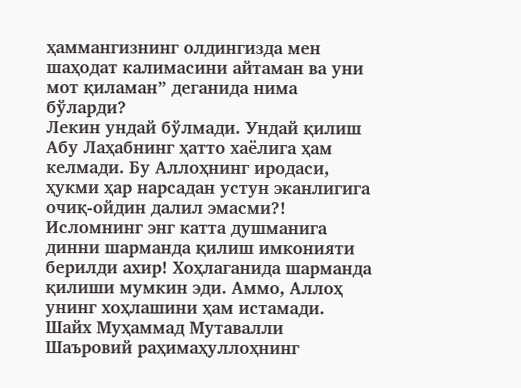ҳаммангизнинг олдингизда мен шаҳодат калимасини айтаман ва уни мот қиламан” деганида нима бўларди?
Лекин ундай бўлмади. Ундай қилиш Абу Лаҳабнинг ҳатто хаёлига ҳам келмади. Бу Аллоҳнинг иродаси, ҳукми ҳар нарсадан устун эканлигига очиқ-ойдин далил эмасми?! Исломнинг энг катта душманига динни шарманда қилиш имконияти берилди ахир! Хоҳлаганида шарманда қилиши мумкин эди. Аммо, Аллоҳ унинг хоҳлашини ҳам истамади.
Шайх Муҳаммад Мутавалли Шаъровий раҳимаҳуллоҳнинг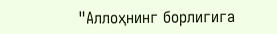"Аллоҳнинг борлигига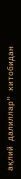ақлий далиллар" китобидан